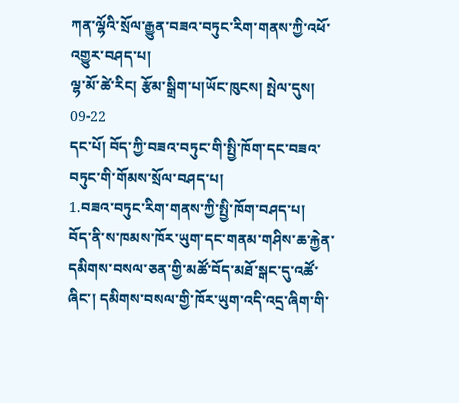ཀན་ལྷོའི་སྲོལ་རྒྱུན་བཟའ་བཏུང་རིག་གནས་ཀྱི་འཕོ་འགྱུར་བཤད་པ།
ལྷ་མོ་ཚེ་རིང། རྩོམ་སྒྲིག་པ།ཡོང་ཁུངས། སྤེལ་དུས། 09-22
དང་པོ། བོད་ཀྱི་བཟའ་བཏུང་གི་སྤྱི་ཁོག་དང་བཟའ་བཏུང་གི་གོམས་སྲོལ་བཤད་པ།
1.བཟའ་བཏུང་རིག་གནས་ཀྱི་སྤྱི་ཁོག་བཤད་པ།
བོད་ནི་ས་ཁམས་ཁོར་ཡུག་དང་གནམ་གཤིས་ཆ་རྐྱེན་དམིགས་བསལ་ཅན་གྱི་མཚོ་བོད་མཐོ་སྒང་དུ་འཚོ་ཞིང་། དམིགས་བསལ་གྱི་ཁོར་ཡུག་འདི་འདྲ་ཞིག་གི་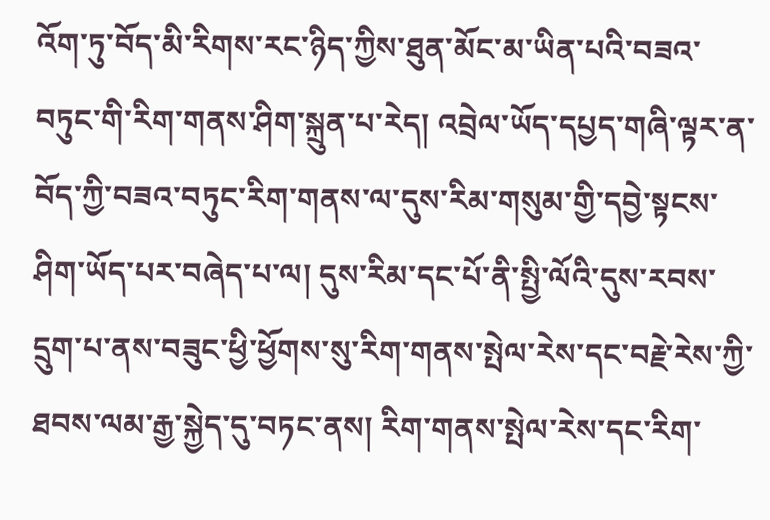འོག་ཏུ་བོད་མི་རིགས་རང་ཉིད་ཀྱིས་ཐུན་མོང་མ་ཡིན་པའི་བཟའ་བཏུང་གི་རིག་གནས་ཤིག་སྐྲུན་པ་རེད། འབྲེལ་ཡོད་དཔྱད་གཞི་ལྟར་ན་བོད་ཀྱི་བཟའ་བཏུང་རིག་གནས་ལ་དུས་རིམ་གསུམ་གྱི་དབྱེ་སྟངས་ཤིག་ཡོད་པར་བཞེད་པ་ལ། དུས་རིམ་དང་པོ་ནི་སྤྱི་ལོའི་དུས་རབས་དྲུག་པ་ནས་བཟུང་ཕྱི་ཕྱོགས་སུ་རིག་གནས་སྤེལ་རེས་དང་བརྗེ་རེས་ཀྱི་ཐབས་ལམ་རྒྱ་སྐྱེད་དུ་བཏང་ནས། རིག་གནས་སྤེལ་རེས་དང་རིག་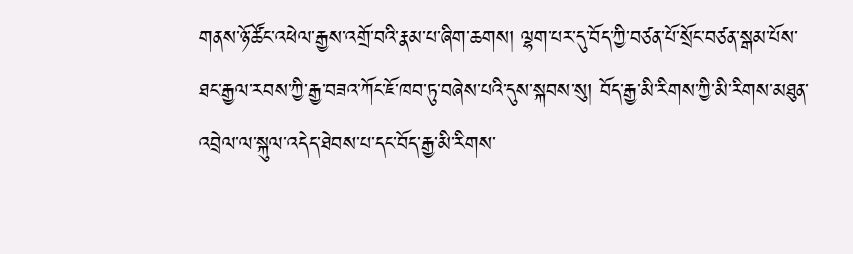གནས་ཉོ་ཚོང་འཕེལ་རྒྱས་འགྲོ་བའི་རྣམ་པ་ཞིག་ཆགས། ལྷག་པར་དུ་བོད་ཀྱི་བཙན་པོ་སྲོང་བཙན་སྒམ་པོས་ཐང་རྒྱལ་རབས་ཀྱི་རྒྱ་བཟའ་ཀོང་ཇོ་ཁབ་ཏུ་བཞེས་པའི་དུས་སྐབས་སུ། བོད་རྒྱ་མི་རིགས་ཀྱི་མི་རིགས་མཐུན་འབྲེལ་ལ་སྐུལ་འདེད་ཐེབས་པ་དང་བོད་རྒྱ་མི་རིགས་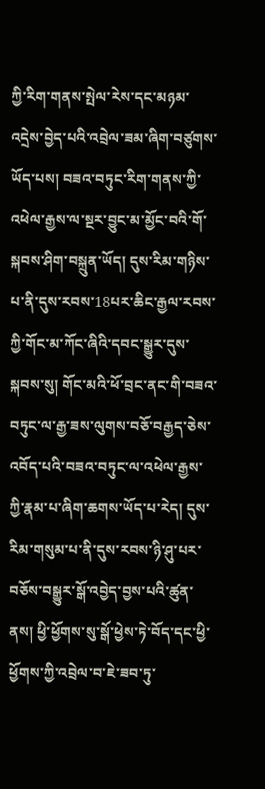ཀྱི་རིག་གནས་སྤེལ་རེས་དང་མཉམ་འདྲེས་བྱེད་པའི་འབྲེལ་ཟམ་ཞིག་བཙུགས་ཡོད་པས། བཟའ་བཏུང་རིག་གནས་ཀྱི་འཕེལ་རྒྱས་ལ་སྔར་བྱུང་མ་མྱོང་བའི་གོ་སྐབས་ཤིག་བསྐྲུན་ཡོད། དུས་རིམ་གཉིས་པ་ནི་དུས་རབས་18པར་ཆིང་རྒྱལ་རབས་ཀྱི་གོང་མ་ཀོང་ཞིའི་དབང་སྒྱུར་དུས་སྐབས་སུ། གོང་མའི་ཕོ་བྲང་ནང་གི་བཟའ་བཏུང་ལ་རྒྱ་ཟས་ལུགས་བཅོ་བརྒྱད་ཅེས་འབོད་པའི་བཟའ་བཏུང་ལ་འཕེལ་རྒྱས་ཀྱི་རྣམ་པ་ཞིག་ཆགས་ཡོད་པ་རེད། དུས་རིམ་གསུམ་པ་ནི་དུས་རབས་ཉི་ཤུ་པར་བཅོས་བསྒྱུར་སྒོ་འབྱེད་བྱས་པའི་ཚུན་ནས། ཕྱི་ཕྱོགས་སུ་སྒོ་ཕྱེས་ཏེ་བོད་དང་ཕྱི་ཕྱོགས་ཀྱི་འབྲེལ་བ་ཇེ་ཟབ་ཏུ་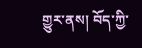གྱུར་ནས། བོད་ཀྱི་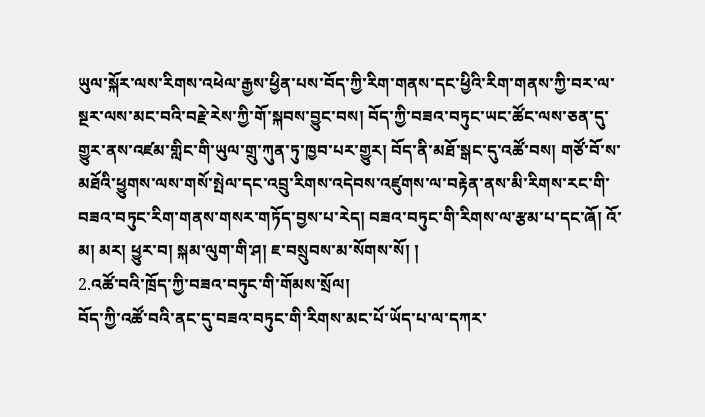ཡུལ་སྐོར་ལས་རིགས་འཕེལ་རྒྱས་ཕྱིན་པས་བོད་ཀྱི་རིག་གནས་དང་ཕྱིའི་རིག་གནས་ཀྱི་བར་ལ་སྔར་ལས་མང་བའི་བརྗེ་རེས་ཀྱི་གོ་སྐབས་བྱུང་བས། བོད་ཀྱི་བཟའ་བཏུང་ཡང་ཚོང་ལས་ཅན་དུ་གྱུར་ནས་འཛམ་གླིང་གི་ཡུལ་གྲུ་ཀུན་ཏུ་ཁྱབ་པར་གྱུར། བོད་ནི་མཐོ་སྒང་དུ་འཚོ་བས། གཙོ་བོ་ས་མཐོའི་ཕྱུགས་ལས་གསོ་སྤེལ་དང་འབྲུ་རིགས་འདེབས་འཛུགས་ལ་བརྟེན་ནས་མི་རིགས་རང་གི་བཟའ་བཏུང་རིག་གནས་གསར་གཏོད་བྱས་པ་རེད། བཟའ་བཏུང་གི་རིགས་ལ་རྩམ་པ་དང་ཞོ། འོ་མ། མར། ཕྱུར་བ། སྐམ་ལུག་གི་ཤ། ཇ་བསྲུབས་མ་སོགས་སོ། །
2.འཚོ་བའི་ཁྲོད་ཀྱི་བཟའ་བཏུང་གི་གོམས་སྲོལ།
བོད་ཀྱི་འཚོ་བའི་ནང་དུ་བཟའ་བཏུང་གི་རིགས་མང་པོ་ཡོད་པ་ལ་དཀར་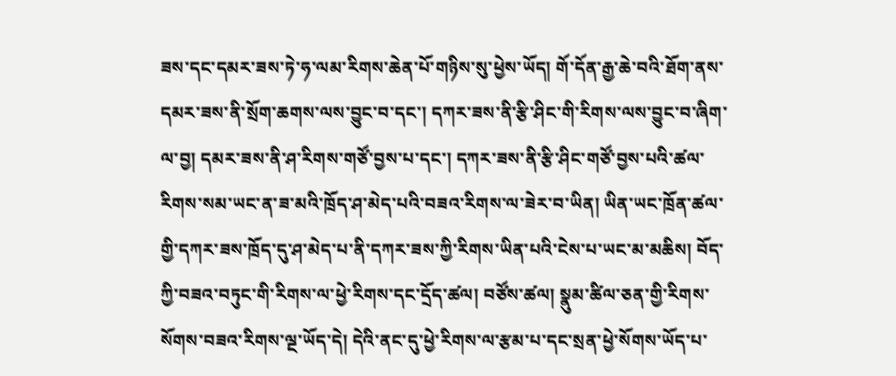ཟས་དང་དམར་ཟས་ཏེ་ཧ་ལམ་རིགས་ཆེན་པོ་གཉིས་སུ་ཕྱེས་ཡོད། གོ་དོན་རྒྱ་ཆེ་བའི་ཐོག་ནས་དམར་ཟས་ནི་སྲོག་ཆགས་ལས་བྱུང་བ་དང་། དཀར་ཟས་ནི་རྩི་ཤིང་གི་རིགས་ལས་བྱུང་བ་ཞིག་ལ་བྱ། དམར་ཟས་ནི་ཤ་རིགས་གཙོ་བྱས་པ་དང་། དཀར་ཟས་ནི་རྩི་ཤིང་གཙོ་བྱས་པའི་ཚལ་རིགས་སམ་ཡང་ན་ཟ་མའི་ཁྲོད་ཤ་མེད་པའི་བཟའ་རིགས་ལ་ཟེར་བ་ཡིན། ཡིན་ཡང་ཁྲོན་ཚལ་གྱི་དཀར་ཟས་ཁྲོད་དུ་ཤ་མེད་པ་ནི་དཀར་ཟས་ཀྱི་རིགས་ཡིན་པའི་ངེས་པ་ཡང་མ་མཆིས། བོད་ཀྱི་བཟའ་བཏུང་གི་རིགས་ལ་ཕྱེ་རིགས་དང་དྲོད་ཚལ། བཙོས་ཚལ། སྣུམ་ཚིལ་ཅན་གྱི་རིགས་སོགས་བཟའ་རིགས་ལྔ་ཡོད་དེ། དེའི་ནང་དུ་ཕྱེ་རིགས་ལ་རྩམ་པ་དང་སྲན་ཕྱེ་སོགས་ཡོད་པ་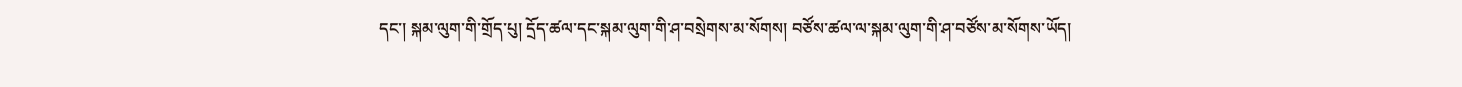དང་། སྐམ་ལུག་གི་གྲོད་པུ། དྲོད་ཚལ་དང་སྐམ་ལུག་གི་ཤ་བསྲེགས་མ་སོགས། བཙོས་ཚལ་ལ་སྐམ་ལུག་གི་ཤ་བཙོས་མ་སོགས་ཡོད།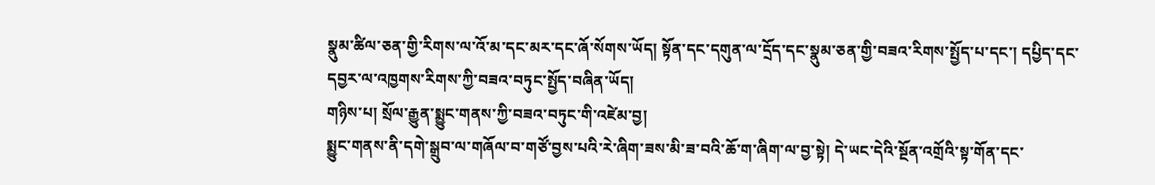སྣུམ་ཚིལ་ཅན་གྱི་རིགས་ལ་འོ་མ་དང་མར་དང་ཞོ་སོགས་ཡོད། སྟོན་དང་དགུན་ལ་དྲོད་དང་སྣུམ་ཅན་གྱི་བཟའ་རིགས་སྤྱོད་པ་དང་། དཔྱིད་དང་དབྱར་ལ་འཁྱགས་རིགས་ཀྱི་བཟའ་བཏུང་སྤྱོད་བཞིན་ཡོད།
གཉིས་པ། སྲོལ་རྒྱུན་སྨྱུང་གནས་ཀྱི་བཟའ་བཏུང་གི་འཛེམ་བྱ།
སྨྱུང་གནས་ནི་དགེ་སྒྲུབ་ལ་གཞོལ་བ་གཙོ་བྱས་པའི་རེ་ཞིག་ཟས་མི་ཟ་བའི་ཆོ་ག་ཞིག་ལ་བྱ་སྟེ། དེ་ཡང་དེའི་སྔོན་འགྲོའི་སྟ་གོན་དང་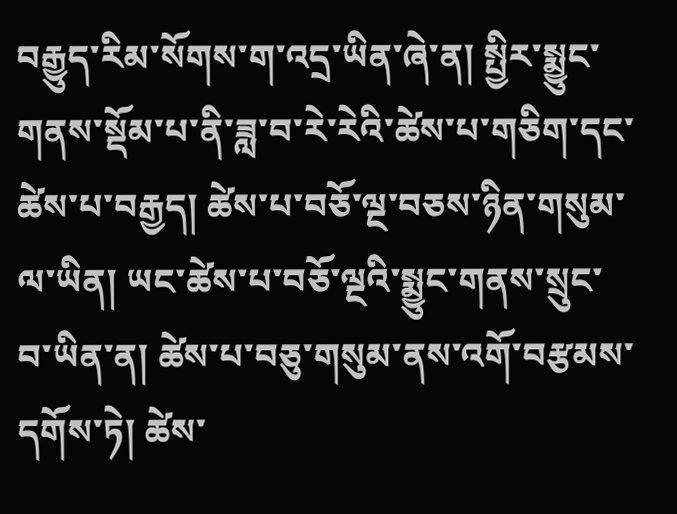བརྒྱུད་རིམ་སོགས་ག་འདྲ་ཡིན་ཞེ་ན། སྤྱིར་སྨྱུང་གནས་སྡོམ་པ་ནི་ཟླ་བ་རེ་རེའི་ཚེས་པ་གཅིག་དང་ཚེས་པ་བརྒྱད། ཚེས་པ་བཅོ་ལྔ་བཅས་ཉིན་གསུམ་ལ་ཡིན། ཡང་ཚེས་པ་བཅོ་ལྔའི་སྨྱུང་གནས་སྲུང་བ་ཡིན་ན། ཚེས་པ་བཅུ་གསུམ་ནས་འགོ་བརྩམས་དགོས་ཏེ། ཚེས་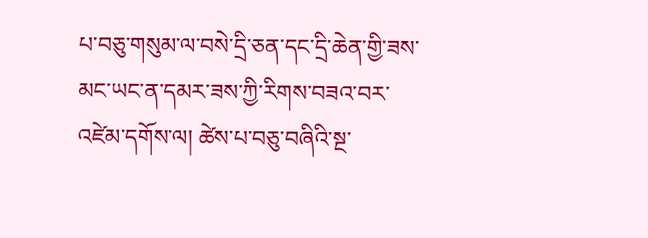པ་བཅུ་གསུམ་ལ་བསེ་དྲི་ཅན་དང་དྲི་ཆེན་གྱི་ཟས་མང་ཡང་ན་དམར་ཟས་ཀྱི་རིགས་བཟའ་བར་འཛེམ་དགོས་ལ། ཚེས་པ་བཅུ་བཞིའི་སྔ་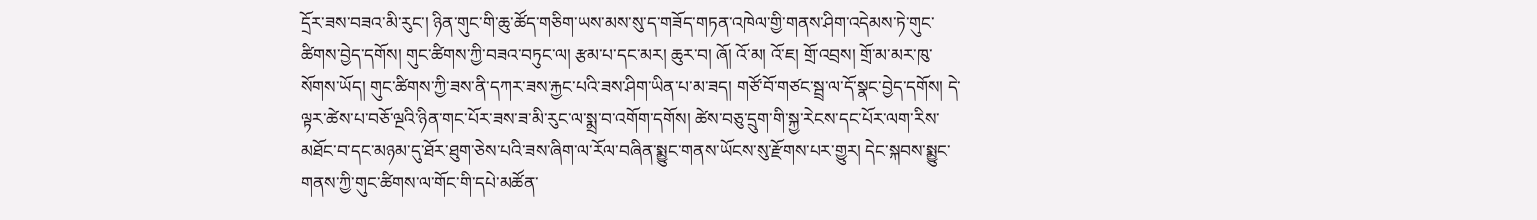དྲོར་ཟས་བཟའ་མི་རུང་། ཉིན་གུང་གི་ཆུ་ཚོད་གཅིག་ཡས་མས་སུ་ད་གཟོད་གཏན་འཁེལ་གྱི་གནས་ཤིག་འདེམས་ཏེ་གུང་ཚིགས་བྱེད་དགོས། གུང་ཚིགས་ཀྱི་བཟའ་བཏུང་ལ། རྩམ་པ་དང་མར། ཆུར་བ། ཞོ། འོ་མ། འོ་ཇ། གྲོ་འབྲས། གྲོ་མ་མར་ཁུ་སོགས་ཡོད། གུང་ཚིགས་ཀྱི་ཟས་ནི་དཀར་ཟས་རྐྱང་པའི་ཟས་ཤིག་ཡིན་པ་མ་ཟད། གཙོ་བོ་གཙང་སྦྲ་ལ་དོ་སྣང་བྱེད་དགོས། དེ་ལྟར་ཚེས་པ་བཅོ་ལྔའི་ཉིན་གང་པོར་ཟས་ཟ་མི་རུང་ལ་སྨྲ་བ་འགོག་དགོས། ཚེས་བཅུ་དྲུག་གི་སྐྱ་རེངས་དང་པོར་ལག་རིས་མཐོང་བ་དང་མཉམ་དུ་ཐོར་ཐུག་ཅེས་པའི་ཟས་ཞིག་ལ་རོལ་བཞིན་སྨྱུང་གནས་ཡོངས་སུ་རྫོགས་པར་གྱུར། དེང་སྐབས་སྨྱུང་གནས་ཀྱི་གུང་ཚིགས་ལ་གོང་གི་དཔེ་མཚོན་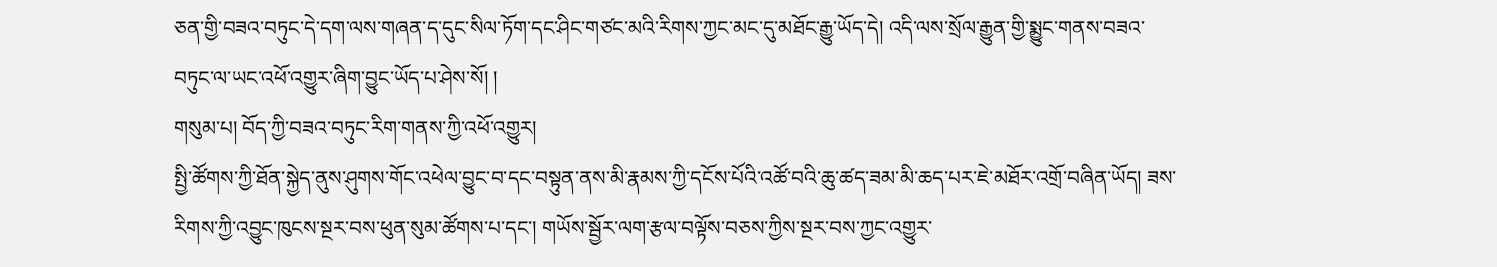ཅན་གྱི་བཟའ་བཏུང་དེ་དག་ལས་གཞན་ད་དུང་སིལ་ཏོག་དང་ཤིང་གཙང་མའི་རིགས་ཀྱང་མང་དུ་མཐོང་རྒྱུ་ཡོད་དེ། འདི་ལས་སྲོལ་རྒྱུན་གྱི་སྨྱུང་གནས་བཟའ་བཏུང་ལ་ཡང་འཕོ་འགྱུར་ཞིག་བྱུང་ཡོད་པ་ཤེས་སོ། །
གསུམ་པ། བོད་ཀྱི་བཟའ་བཏུང་རིག་གནས་ཀྱི་འཕོ་འགྱུར།
སྤྱི་ཚོགས་ཀྱི་ཐོན་སྐྱེད་ནུས་ཤུགས་གོང་འཕེལ་བྱུང་བ་དང་བསྟུན་ནས་མི་རྣམས་ཀྱི་དངོས་པོའི་འཚོ་བའི་ཆུ་ཚད་ཟམ་མི་ཆད་པར་ཇེ་མཐོར་འགྲོ་བཞིན་ཡོད། ཟས་རིགས་ཀྱི་འབྱུང་ཁུངས་སྔར་བས་ཕུན་སུམ་ཚོགས་པ་དང་། གཡོས་སྦྱོར་ལག་རྩལ་བལྟོས་བཅས་ཀྱིས་སྔར་བས་ཀྱང་འགྱུར་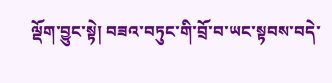ལྡོག་བྱུང་སྟེ། བཟའ་བཏུང་གི་བྲོ་བ་ཡང་སྟབས་བདེ་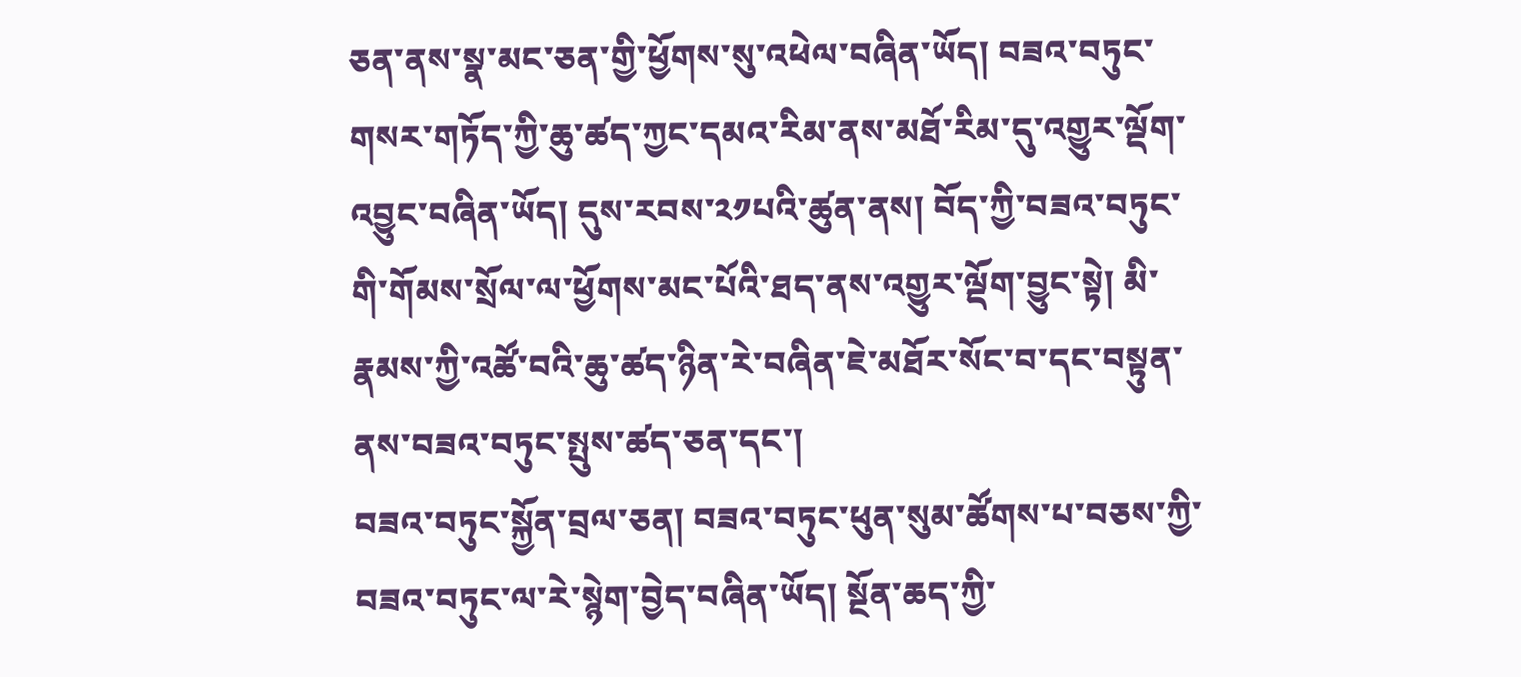ཅན་ནས་སྣ་མང་ཅན་གྱི་ཕྱོགས་སུ་འཕེལ་བཞིན་ཡོད། བཟའ་བཏུང་གསར་གཏོད་ཀྱི་ཆུ་ཚད་ཀྱང་དམའ་རིམ་ནས་མཐོ་རིམ་དུ་འགྱུར་ལྡོག་འབྱུང་བཞིན་ཡོད། དུས་རབས་༢༡པའི་ཚུན་ནས། བོད་ཀྱི་བཟའ་བཏུང་གི་གོམས་སྲོལ་ལ་ཕྱོགས་མང་པོའི་ཐད་ནས་འགྱུར་ལྡོག་བྱུང་སྟེ། མི་རྣམས་ཀྱི་འཚོ་བའི་ཆུ་ཚད་ཉིན་རེ་བཞིན་ཇེ་མཐོར་སོང་བ་དང་བསྟུན་ནས་བཟའ་བཏུང་སྤུས་ཚད་ཅན་དང་།
བཟའ་བཏུང་སྐྱོན་བྲལ་ཅན། བཟའ་བཏུང་ཕུན་སུམ་ཚོགས་པ་བཅས་ཀྱི་བཟའ་བཏུང་ལ་རེ་སྙེག་བྱེད་བཞིན་ཡོད། སྔོན་ཆད་ཀྱི་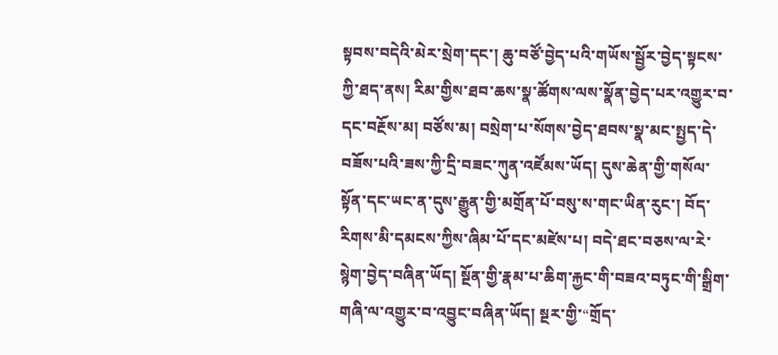སྟབས་བདེའི་མེར་སྲེག་དང་། ཆུ་བཙོ་བྱེད་པའི་གཡོས་སྦྱོར་བྱེད་སྟངས་ཀྱི་ཐད་ནས། རིམ་གྱིས་ཐབ་ཆས་སྣ་ཚོགས་ལས་སྣོན་བྱེད་པར་འགྱུར་བ་དང་བརྔོས་མ། བཙོས་མ། བསྲེག་པ་སོགས་བྱེད་ཐབས་སྣ་མང་སྤྱད་དེ་བཟོས་པའི་ཟས་ཀྱི་དྲི་བཟང་ཀུན་འཛོམས་ཡོད། དུས་ཆེན་གྱི་གསོལ་སྟོན་དང་ཡང་ན་དུས་རྒྱུན་གྱི་མགྲོན་པོ་བསུ་ས་གང་ཡིན་རུང་། བོད་རིགས་མི་དམངས་ཀྱིས་ཞིམ་པོ་དང་མཛེས་པ། བདེ་ཐང་བཅས་ལ་རེ་སྙེག་བྱེད་བཞིན་ཡོད། སྔོན་གྱི་རྣམ་པ་ཆིག་རྐྱང་གི་བཟའ་བཏུང་གི་སྒྲིག་གཞི་ལ་འགྱུར་བ་འབྱུང་བཞིན་ཡོད། སྔར་གྱི་“གྲོད་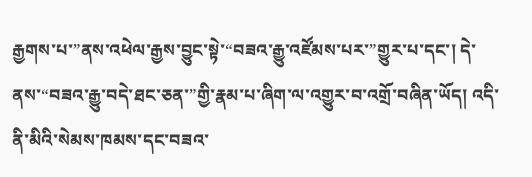རྒྱགས་པ་”ནས་འཕེལ་རྒྱས་བྱུང་སྟེ་“བཟའ་རྒྱུ་འཛོམས་པར་”གྱུར་པ་དང་། དེ་ནས་“བཟའ་རྒྱུ་བདེ་ཐང་ཅན་”གྱི་རྣམ་པ་ཞིག་ལ་འགྱུར་བ་འགྲོ་བཞིན་ཡོད། འདི་ནི་མིའི་སེམས་ཁམས་དང་བཟའ་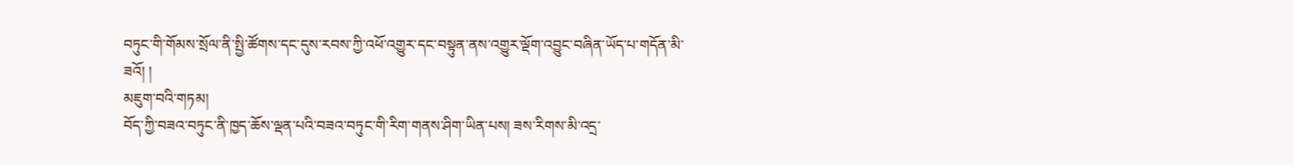བཏུང་གི་གོམས་སྲོལ་ནི་སྤྱི་ཚོགས་དང་དུས་རབས་ཀྱི་འཕོ་འགྱུར་དང་བསྟུན་ནས་འགྱུར་ལྡོག་འབྱུང་བཞིན་ཡོད་པ་གདོན་མི་ཟའོ། །
མཇུག་བའི་གཏམ།
བོད་ཀྱི་བཟའ་བཏུང་ནི་ཁྱད་ཆོས་ལྡན་པའི་བཟའ་བཏུང་གི་རིག་གནས་ཤིག་ཡིན་པས། ཟས་རིགས་མི་འདྲ་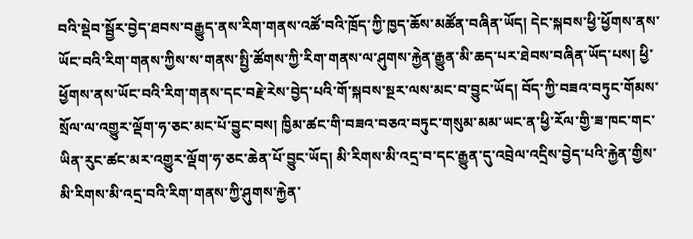བའི་སྡེབ་སྦྱོར་བྱེད་ཐབས་བརྒྱུད་ནས་རིག་གནས་འཚོ་བའི་ཁྲོད་ཀྱི་ཁྱད་ཆོས་མཚོན་བཞིན་ཡོད། དེང་སྐབས་ཕྱི་ཕྱོགས་ནས་ཡོང་བའི་རིག་གནས་ཀྱིས་ས་གནས་སྤྱི་ཚོགས་ཀྱི་རིག་གནས་ལ་ཤུགས་རྐྱེན་རྒྱུན་མི་ཆད་པར་ཐེབས་བཞིན་ཡོད་པས། ཕྱི་ཕྱོགས་ནས་ཡོང་བའི་རིག་གནས་དང་བརྗེ་རེས་བྱེད་པའི་གོ་སྐབས་སྔར་ལས་མང་བ་བྱུང་ཡོད། བོད་ཀྱི་བཟའ་བཏུང་གོམས་སྲོལ་ལ་འགྱུར་ལྡོག་ཧ་ཅང་མང་པོ་བྱུང་བས། ཁྱིམ་ཚང་གི་བཟའ་བཅའ་བཏུང་གསུམ་མམ་ཡང་ན་ཕྱི་རོལ་གྱི་ཟ་ཁང་གང་ཡིན་རུང་ཚང་མར་འགྱུར་ལྡོག་ཧ་ཅང་ཆེན་པོ་བྱུང་ཡོད། མི་རིགས་མི་འདྲ་བ་དང་རྒྱུན་དུ་འབྲེལ་འདྲིས་བྱེད་པའི་རྐྱེན་གྱིས་མི་རིགས་མི་འདྲ་བའི་རིག་གནས་ཀྱི་ཤུགས་རྐྱེན་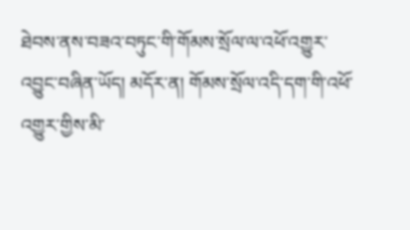ཐེབས་ནས་བཟའ་བཏུང་གི་གོམས་སྲོལ་ལ་འཕོ་འགྱུར་འབྱུང་བཞིན་ཡོད། མདོར་ན། གོམས་སྲོལ་འདི་དག་གི་འཕོ་འགྱུར་གྱིས་མི་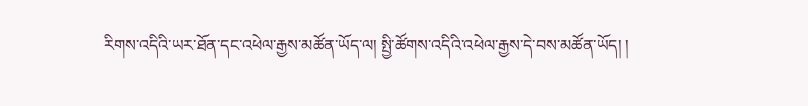རིགས་འདིའི་ཡར་ཐོན་དང་འཕེལ་རྒྱས་མཚོན་ཡོད་ལ། སྤྱི་ཚོགས་འདིའི་འཕེལ་རྒྱས་དེ་བས་མཚོན་ཡོད། །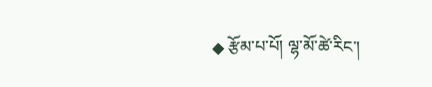◆ རྩོམ་པ་པོ། ལྷ་མོ་ཚེ་རིང་།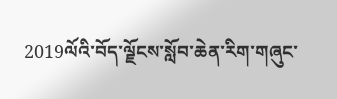2019ལོའི་བོད་ལྗོངས་སློབ་ཆེན་རིག་གཞུང་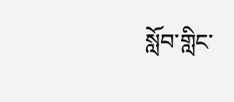སློབ་གླིང་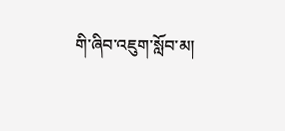གི་ཞིབ་འཇུག་སློབ་མ།